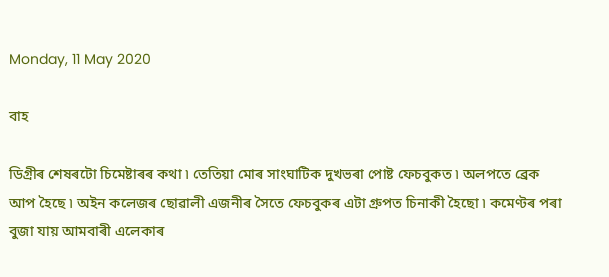Monday, 11 May 2020

বাহ

ডিগ্ৰীৰ শেষৰটো চিমেষ্টাৰৰ কথা ৷ তেতিয়া মোৰ সাংঘাটিক দুখভৰা পোষ্ট ফেচবুকত ৷ অলপতে ব্ৰেক আপ হৈছে ৷ অইন কলেজৰ ছোৱালী এজনীৰ সৈতে ফেচবুকৰ এটা গ্ৰুপত চিনাকী হৈছো ৷ কমেণ্টৰ পৰা বুজা যায় আমবাৰী এলেকাৰ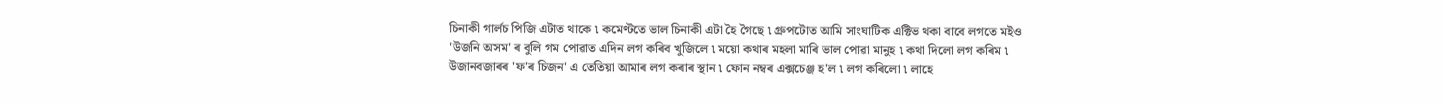চিনাকী গাৰ্লচ পিজি এটাত থাকে ৷ কমেণ্টতে ভাল চিনাকী এটা হৈ গৈছে ৷ গ্ৰুপটোত আমি সাংঘাটিক এক্টিভ থকা বাবে লগতে মইও 'উজনি অসম' ৰ বুলি গম পোৱাত এদিন লগ কৰিব খুজিলে ৷ ময়ো কথাৰ মহলা মাৰি ভাল পোৱা মানুহ ৷ কথা দিলো লগ কৰিম ৷
উজানবজাৰৰ 'ফ'ৰ চিজন' এ তেতিয়া আমাৰ লগ কৰাৰ স্থান ৷ ফোন নম্বৰ এক্সচেঞ্জ হ'ল ৷ লগ কৰিলো ৷ লাহে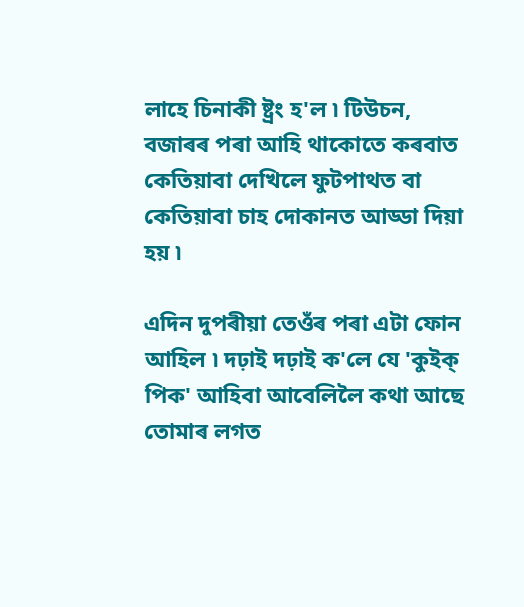লাহে চিনাকী ষ্ট্ৰং হ'ল ৷ টিউচন, বজাৰৰ পৰা আহি থাকোতে কৰবাত কেতিয়াবা দেখিলে ফুটপাথত বা কেতিয়াবা চাহ দোকানত আড্ডা দিয়া হয় ৷

এদিন দুপৰীয়া তেওঁৰ পৰা এটা ফোন আহিল ৷ দঢ়াই দঢ়াই ক'লে যে 'কুইক্ পিক' আহিবা আবেলিলৈ কথা আছে তোমাৰ লগত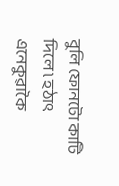বুলি ফোনটো কাটি দিলে ৷ হঠাৎ এনেকুৱাকৈ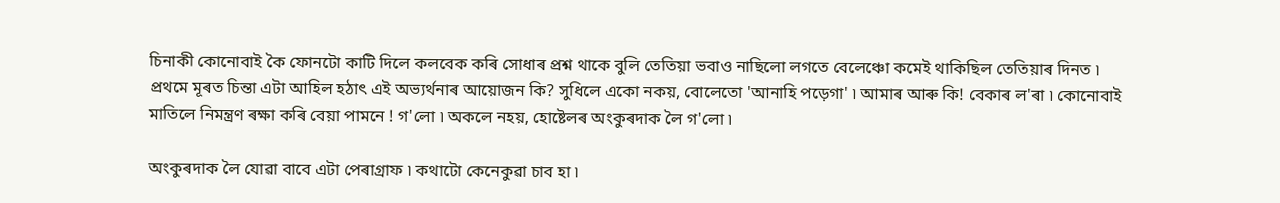চিনাকী কোনোবাই কৈ ফোনটো কাটি দিলে কলবেক কৰি সোধাৰ প্ৰশ্ন থাকে বুলি তেতিয়া ভবাও নাছিলো লগতে বেলেঞ্চো কমেই থাকিছিল তেতিয়াৰ দিনত ৷ প্ৰথমে মূৰত চিন্তা এটা আহিল হঠাৎ এই অভ্যৰ্থনাৰ আয়োজন কি? সুধিলে একো নকয়, বোলেতো 'আনাহি পড়েগা' ৷ আমাৰ আৰু কি! বেকাৰ ল'ৰা ৷ কোনোবাই মাতিলে নিমন্ত্ৰণ ৰক্ষা কৰি বেয়া পামনে ! গ'লো ৷ অকলে নহয়, হোষ্টেলৰ অংকুৰদাক লৈ গ'লো ৷

অংকুৰদাক লৈ যোৱা বাবে এটা পেৰাগ্ৰাফ ৷ কথাটো কেনেকুৱা চাব হা ৷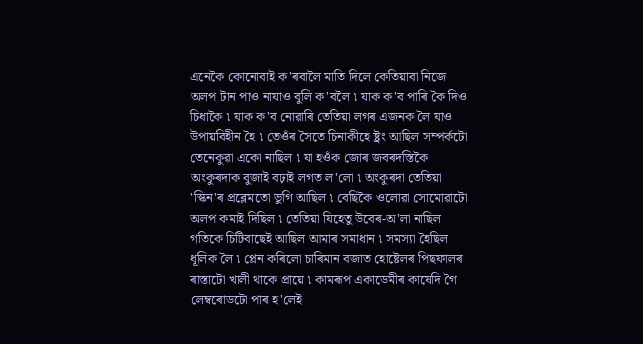এনেকৈ কোনোবাই ক'ৰবালৈ মাতি দিলে কেতিয়াবা নিজে অলপ টান পাও নাযাও বুলি ক'বলৈ ৷ যাক ক'ব পাৰি কৈ দিও চিধাকৈ ৷ যাক ক'ব নোৱাৰি তেতিয়া লগৰ এজনক লৈ যাও উপায়বিহীন হৈ ৷ তেওঁৰ সৈতে চিনাকীহে ষ্ট্ৰং আছিল সম্পৰ্কটো তেনেকুৱা একো নাছিল ৷ যা হওঁক জোৰ জবৰদস্তিকৈ অংকুৰদাক বুজাই বঢ়াই লগত ল'লো ৷ অংকুৰদা তেতিয়া 'স্কিন'ৰ প্ৰব্লেমতো ভুগি আছিল ৷ বেছিকৈ ওলোৱা সোমোৱাটো অলপ কমাই দিছিল ৷ তেতিয়া যিহেতু উবেৰ-অ'লা নাছিল গতিকে চিটিবাছেই আছিল আমাৰ সমাধান ৷ সমস্যা হৈছিল ধূলিক লৈ ৷ প্লেন কৰিলো চাৰিমান বজাত হোষ্টেলৰ পিছফালৰ ৰাস্তাটো খালী থাকে প্ৰায়ে ৷ কামৰূপ একাডেমীৰ কাষেদি গৈ লেম্বৰোডটো পাৰ হ'লেই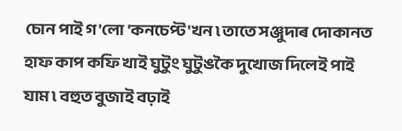চোন পাই গ'লো 'কনচেপ্ট'খন ৷ তাতে সঞ্জুদাৰ দোকানত হাফ কাপ কফি খাই ঘুটুং ঘুটুঙকৈ দুখোজ দিলেই পাই যাম ৷ বহুত বুজাই বঢ়াই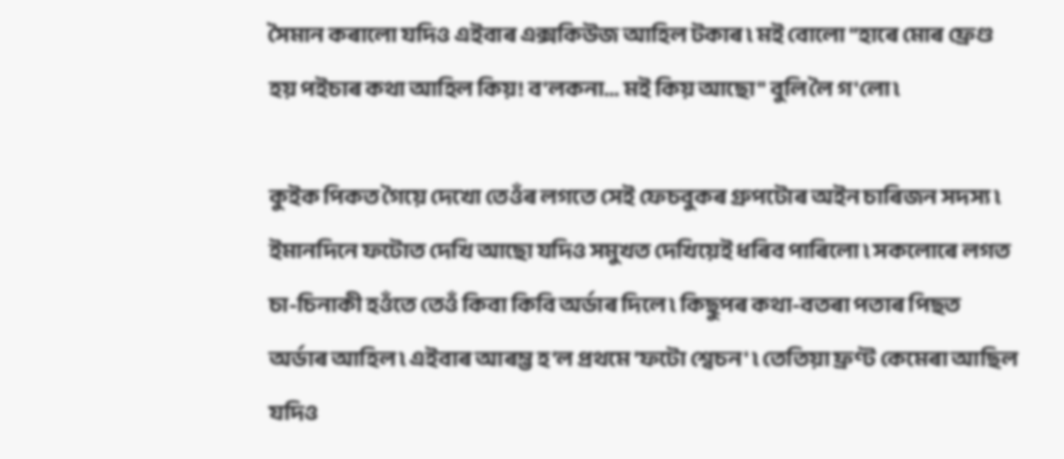সৈমান কৰালো যদিও এইবাৰ এক্সকিউজ আহিল টকাৰ ৷ মই বোলো "হাৰে মোৰ ফ্ৰেণ্ড হয় পইচাৰ কথা আহিল কিয়! ব'লকনা… মই কিয় আছো" বুলি লৈ গ'লো ৷

কুইক পিকত গৈয়ে দেখো তেওঁৰ লগতে সেই ফেচবুকৰ গ্ৰুপটোৰ অইন চাৰিজন সদস্য ৷ ইমানদিনে ফটোত দেখি আছো যদিও সমুখত দেখিয়েই ধৰিব পাৰিলো ৷ সকলোৰে লগত চা-চিনাকী হওঁতে তেওঁ কিবা কিবি অৰ্ডাৰ দিলে ৷ কিছুপৰ কথা-বতৰা পতাৰ পিছত অৰ্ডাৰ আহিল ৷ এইবাৰ আৰম্ভ হ'ল প্ৰথমে 'ফটো শ্বেচন' ৷ তেতিয়া ফ্ৰণ্ট কেমেৰা আছিল যদিও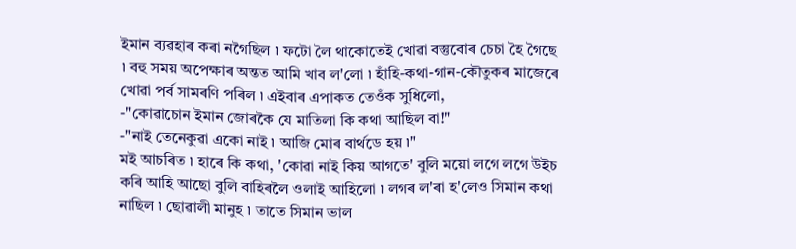ইমান ব্যৱহাৰ কৰা নগৈছিল ৷ ফটো লৈ থাকোতেই খোৱা বস্তুবোৰ চেচা হৈ গৈছে ৷ বহু সময় অপেক্ষাৰ অন্তত আমি খাব ল'লো ৷ হাঁহি-কথা-গান-কৌতুকৰ মাজেৰে খোৱা পৰ্ব সামৰণি পৰিল ৷ এইবাৰ এপাকত তেওঁক সুধিলো,
-"কোৱাচোন ইমান জোৰকৈ যে মাতিলা কি কথা আছিল বা!"
-"নাই তেনেকুৱা একো নাই ৷ আজি মোৰ বাৰ্থডে হয় ৷"
মই আচৰিত ৷ হাৰে কি কথা, 'কোৱা নাই কিয় আগতে' বুলি ময়ো লগে লগে উইচ কৰি আহি আছো বুলি বাহিৰলৈ ওলাই আহিলো ৷ লগৰ ল'ৰা হ'লেও সিমান কথা নাছিল ৷ ছোৱালী মানুহ ৷ তাতে সিমান ভাল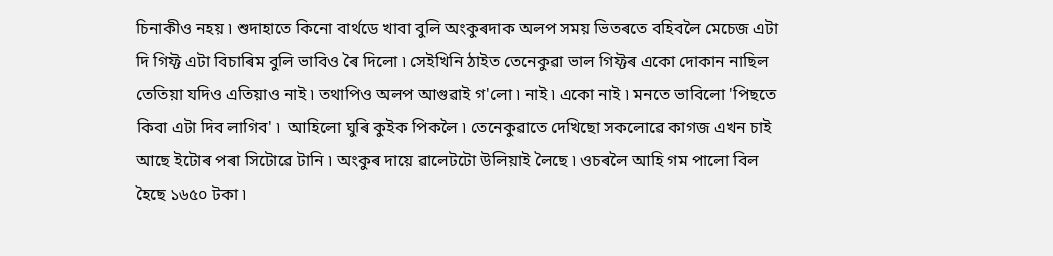চিনাকীও নহয় ৷ শুদাহাতে কিনো বাৰ্থডে খাবা বুলি অংকুৰদাক অলপ সময় ভিতৰতে বহিবলৈ মেচেজ এটা দি গিফ্ট এটা বিচাৰিম বুলি ভাবিও ৰৈ দিলো ৷ সেইখিনি ঠাইত তেনেকুৱা ভাল গিফ্টৰ একো দোকান নাছিল তেতিয়া যদিও এতিয়াও নাই ৷ তথাপিও অলপ আগুৱাই গ'লো ৷ নাই ৷ একো নাই ৷ মনতে ভাবিলো 'পিছতে কিবা এটা দিব লাগিব' ৷  আহিলো ঘুৰি কুইক পিকলৈ ৷ তেনেকুৱাতে দেখিছো সকলোৱে কাগজ এখন চাই আছে ইটোৰ পৰা সিটোৱে টানি ৷ অংকুৰ দায়ে ৱালেটটো উলিয়াই লৈছে ৷ ওচৰলৈ আহি গম পালো বিল হৈছে ১৬৫০ টকা ৷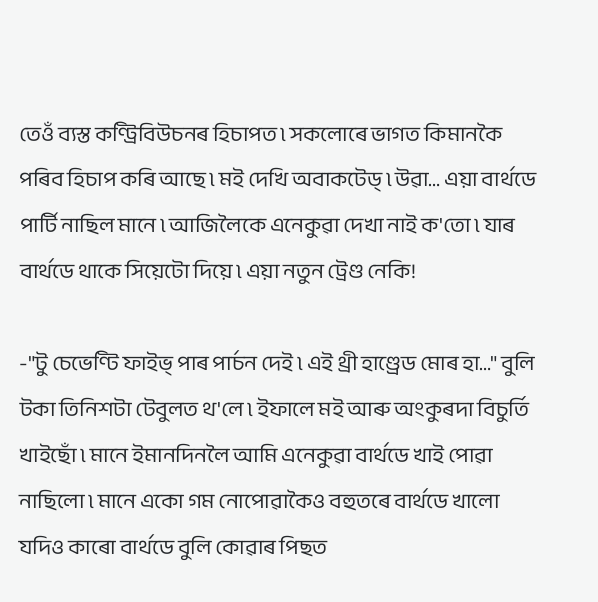তেওঁ ব্যস্ত কণ্ট্ৰিবিউচনৰ হিচাপত ৷ সকলোৰে ভাগত কিমানকৈ পৰিব হিচাপ কৰি আছে ৷ মই দেখি অবাকটেড্ ৷ উৱা… এয়া বাৰ্থডে পাৰ্টি নাছিল মানে ৷ আজিলৈকে এনেকুৱা দেখা নাই ক'তো ৷ যাৰ বাৰ্থডে থাকে সিয়েটো দিয়ে ৷ এয়া নতুন ট্ৰেণ্ড নেকি!

-"টু চেভেণ্টি ফাইভ্ পাৰ পাৰ্চন দেই ৷ এই থ্ৰী হাণ্ড্ৰেড মোৰ হা…" বুলি টকা তিনিশটা টেবুলত থ'লে ৷ ইফালে মই আৰু অংকুৰদা বিচুৰ্তি খাইছোঁ ৷ মানে ইমানদিনলৈ আমি এনেকুৱা বাৰ্থডে খাই পোৱা নাছিলো ৷ মানে একো গম নোপোৱাকৈও বহুতৰে বাৰ্থডে খালো যদিও কাৰো বাৰ্থডে বুলি কোৱাৰ পিছত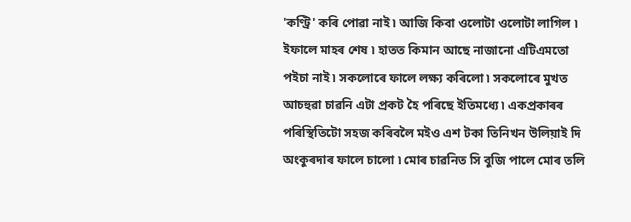'কণ্ট্ৰি' কৰি পোৱা নাই ৷ আজি কিবা ওলোটা ওলোটা লাগিল ৷ ইফালে মাহৰ শেষ ৷ হাতত কিমান আছে নাজানো এটিএমতো পইচা নাই ৷ সকলোৰে ফালে লক্ষ্য কৰিলো ৷ সকলোৰে মুখত আচহুৱা চাৱনি এটা প্ৰকট হৈ পৰিছে ইতিমধ্যে ৷ একপ্ৰকাৰৰ পৰিস্থিতিটো সহজ কৰিবলৈ মইও এশ টকা তিনিখন উলিয়াই দি অংকুৰদাৰ ফালে চালো ৷ মোৰ চাৱনিত সি বুজি পালে মোৰ তলি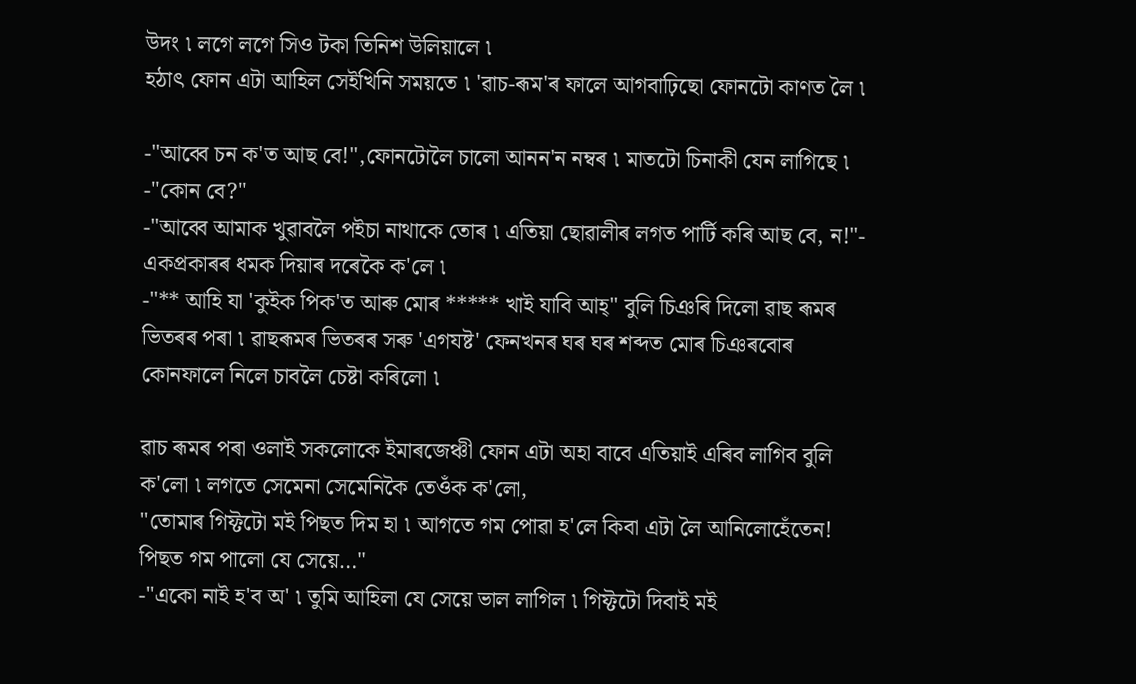উদং ৷ লগে লগে সিও টকা তিনিশ উলিয়ালে ৷
হঠাৎ ফোন এটা আহিল সেইখিনি সময়তে ৷ 'ৱাচ-ৰূম'ৰ ফালে আগবাঢ়িছো ফোনটো কাণত লৈ ৷

-"আব্বে চন ক'ত আছ বে!",ফোনটোলৈ চালো আনন'ন নম্বৰ ৷ মাতটো চিনাকী যেন লাগিছে ৷
-"কোন বে?"
-"আব্বে আমাক খুৱাবলৈ পইচা নাথাকে তোৰ ৷ এতিয়া ছোৱালীৰ লগত পাৰ্টি কৰি আছ বে, ন!"- একপ্ৰকাৰৰ ধমক দিয়াৰ দৰেকৈ ক'লে ৷
-"** আহি যা 'কুইক পিক'ত আৰু মোৰ ***** খাই যাবি আহ্" বুলি চিঞৰি দিলো ৱাছ ৰূমৰ ভিতৰৰ পৰা ৷ ৱাছৰূমৰ ভিতৰৰ সৰু 'এগযষ্ট' ফেনখনৰ ঘৰ ঘৰ শব্দত মোৰ চিঞৰবোৰ কোনফালে নিলে চাবলৈ চেষ্টা কৰিলো ৷

ৱাচ ৰূমৰ পৰা ওলাই সকলোকে ইমাৰজেঞ্চী ফোন এটা অহা বাবে এতিয়াই এৰিব লাগিব বুলি ক'লো ৷ লগতে সেমেনা সেমেনিকৈ তেওঁক ক'লো,
"তোমাৰ গিফ্টটো মই পিছত দিম হা ৷ আগতে গম পোৱা হ'লে কিবা এটা লৈ আনিলোহেঁতেন! পিছত গম পালো যে সেয়ে…"
-"একো নাই হ'ব অ' ৷ তুমি আহিলা যে সেয়ে ভাল লাগিল ৷ গিফ্টটো দিবাই মই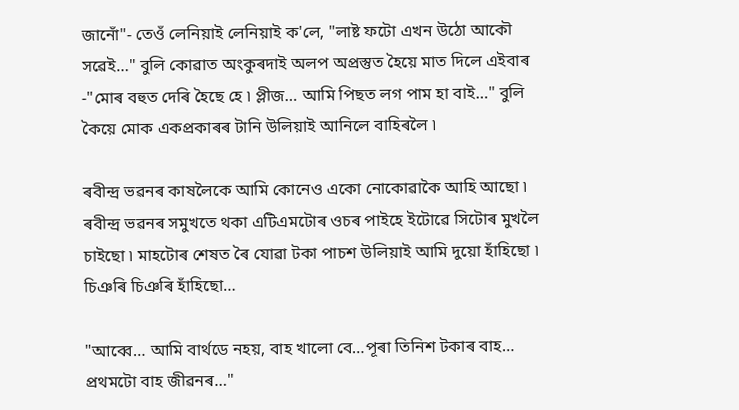জানোঁ"- তেওঁ লেনিয়াই লেনিয়াই ক'লে, "লাষ্ট ফটো এখন উঠো আকৌ সৱেই…" বুলি কোৱাত অংকুৰদাই অলপ অপ্ৰস্তুত হৈয়ে মাত দিলে এইবাৰ
-"মোৰ বহুত দেৰি হৈছে হে ৷ প্লীজ… আমি পিছত লগ পাম হা বাই…" বুলি কৈয়ে মোক একপ্ৰকাৰৰ টানি উলিয়াই আনিলে বাহিৰলৈ ৷

ৰবীন্দ্ৰ ভৱনৰ কাষলৈকে আমি কোনেও একো নোকোৱাকৈ আহি আছো ৷ ৰবীন্দ্ৰ ভৱনৰ সমুখতে থকা এটিএমটোৰ ওচৰ পাইহে ইটোৱে সিটোৰ মুখলৈ চাইছো ৷ মাহটোৰ শেষত ৰৈ যোৱা টকা পাচশ উলিয়াই আমি দুয়ো হাঁহিছো ৷ চিঞৰি চিঞৰি হাঁহিছো…

"আব্বে… আমি বাৰ্থডে নহয়, বাহ খালো বে…পূৰা তিনিশ টকাৰ বাহ… প্ৰথমটো বাহ জীৱনৰ…"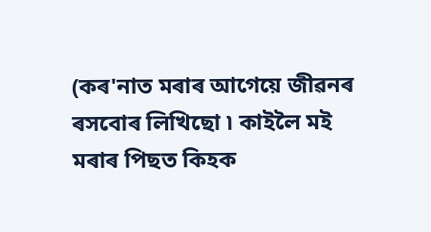(কৰ'নাত মৰাৰ আগেয়ে জীৱনৰ ৰসবোৰ লিখিছো ৷ কাইলৈ মই মৰাৰ পিছত কিহক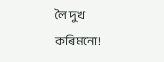লৈ দুখ কৰিমনো!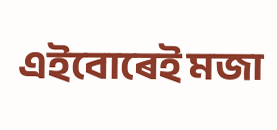এইবোৰেই মজা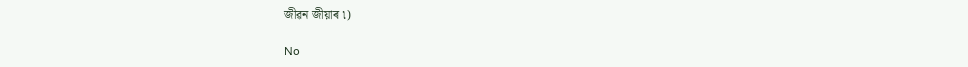জীৱন জীয়াৰ ৷)

No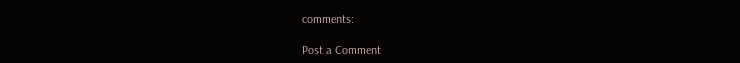comments:

Post a Comment